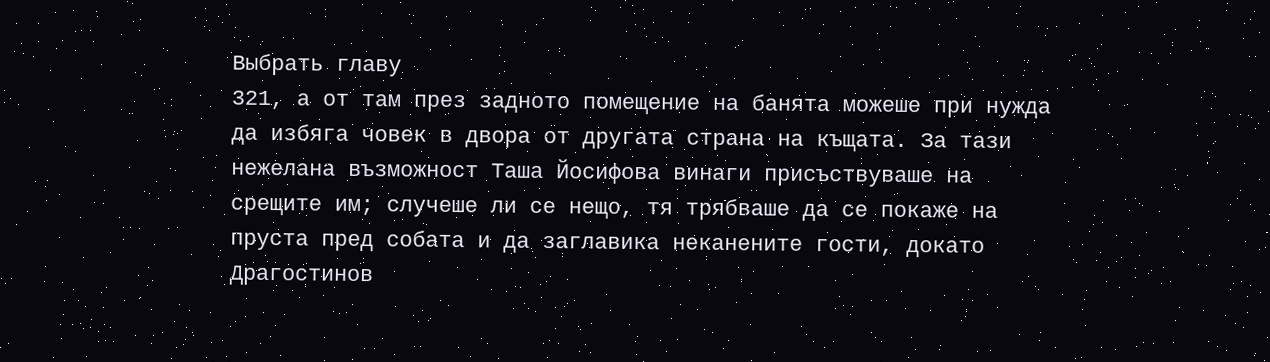Выбрать главу
321, а от там през задното помещение на банята можеше при нужда да избяга човек в двора от другата страна на къщата. За тази нежелана възможност Таша Йосифова винаги присъствуваше на срещите им; случеше ли се нещо, тя трябваше да се покаже на пруста пред собата и да заглавика неканените гости, докато Драгостинов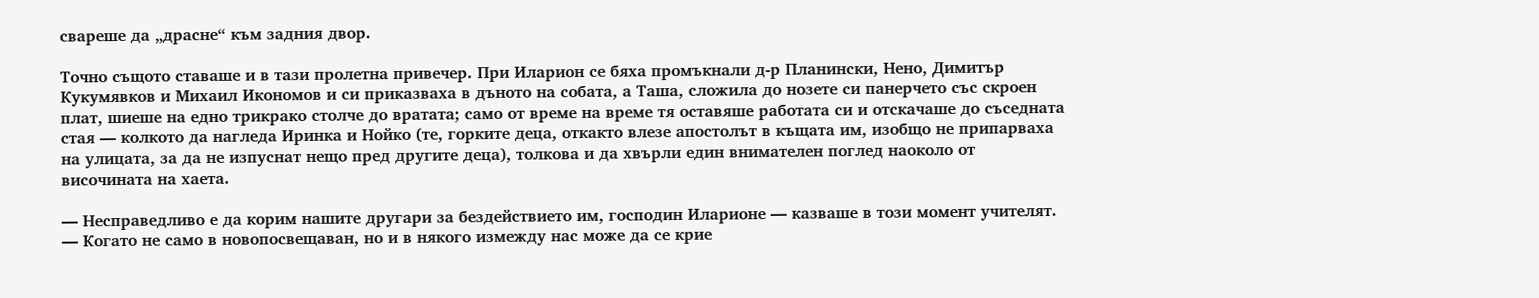свареше да „драсне“ към задния двор.

Точно същото ставаше и в тази пролетна привечер. При Иларион се бяха промъкнали д-р Планински, Нено, Димитър Кукумявков и Михаил Икономов и си приказваха в дъното на собата, а Таша, сложила до нозете си панерчето със скроен плат, шиеше на едно трикрако столче до вратата; само от време на време тя оставяше работата си и отскачаше до съседната стая — колкото да нагледа Иринка и Нойко (те, горките деца, откакто влезе апостолът в къщата им, изобщо не припарваха на улицата, за да не изпуснат нещо пред другите деца), толкова и да хвърли един внимателен поглед наоколо от височината на хаета.

— Несправедливо е да корим нашите другари за бездействието им, господин Иларионе — казваше в този момент учителят. — Когато не само в новопосвещаван, но и в някого измежду нас може да се крие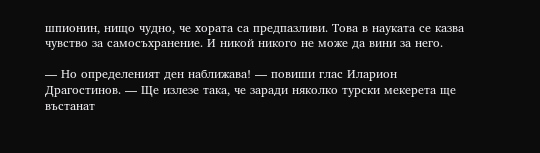шпионин, нищо чудно, че хората са предпазливи. Това в науката се казва чувство за самосъхранение. И никой никого не може да вини за него.

— Но определеният ден наближава! — повиши глас Иларион Драгостинов. — Ще излезе така, че заради няколко турски мекерета ще въстанат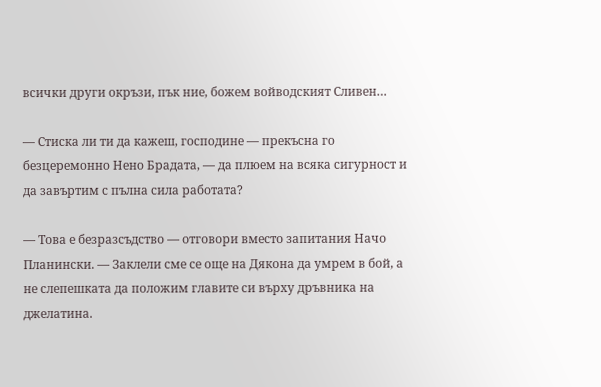всички други окръзи, пък ние, божем войводският Сливен…

— Стиска ли ти да кажеш, господине — прекъсна го безцеремонно Нено Брадата, — да плюем на всяка сигурност и да завъртим с пълна сила работата?

— Това е безразсъдство — отговори вместо запитания Начо Планински. — Заклели сме се още на Дякона да умрем в бой, а не слепешката да положим главите си върху дръвника на джелатина.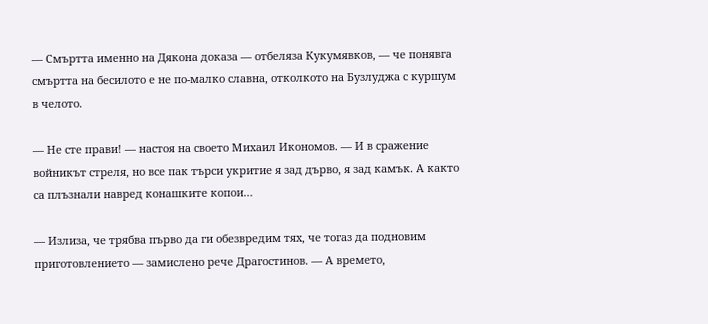— Смъртта именно на Дякона доказа — отбеляза Кукумявков, — че понявга смъртта на бесилото е не по-малко славна, отколкото на Бузлуджа с куршум в челото.

— Не сте прави! — настоя на своето Михаил Икономов. — И в сражение войникът стреля, но все пак търси укритие я зад дърво, я зад камък. А както са плъзнали навред конашките копои…

— Излиза, че трябва първо да ги обезвредим тях, че тогаз да подновим приготовлението — замислено рече Драгостинов. — А времето,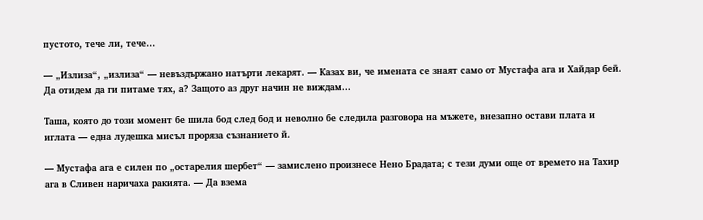пустото, тече ли, тече…

— „Излиза“, „излиза“ — невъздържано натърти лекарят. — Казах ви, че имената се знаят само от Мустафа ага и Хайдар бей. Да отидем да ги питаме тях, а? Защото аз друг начин не виждам…

Таша, която до този момент бе шила бод след бод и неволно бе следила разговора на мъжете, внезапно остави плата и иглата — една лудешка мисъл проряза съзнанието й.

— Мустафа ага е силен по „остарелия шербет“ — замислено произнесе Нено Брадата; с тези думи още от времето на Тахир ага в Сливен наричаха ракията. — Да взема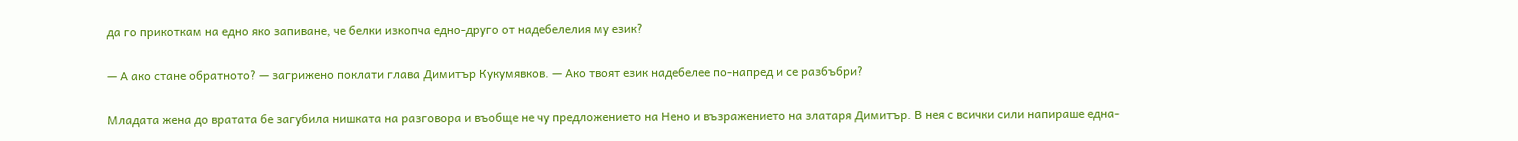да го прикоткам на едно яко запиване, че белки изкопча едно-друго от надебелелия му език?

— А ако стане обратното? — загрижено поклати глава Димитър Кукумявков. — Ако твоят език надебелее по-напред и се разбъбри?

Младата жена до вратата бе загубила нишката на разговора и въобще не чу предложението на Нено и възражението на златаря Димитър. В нея с всички сили напираше една-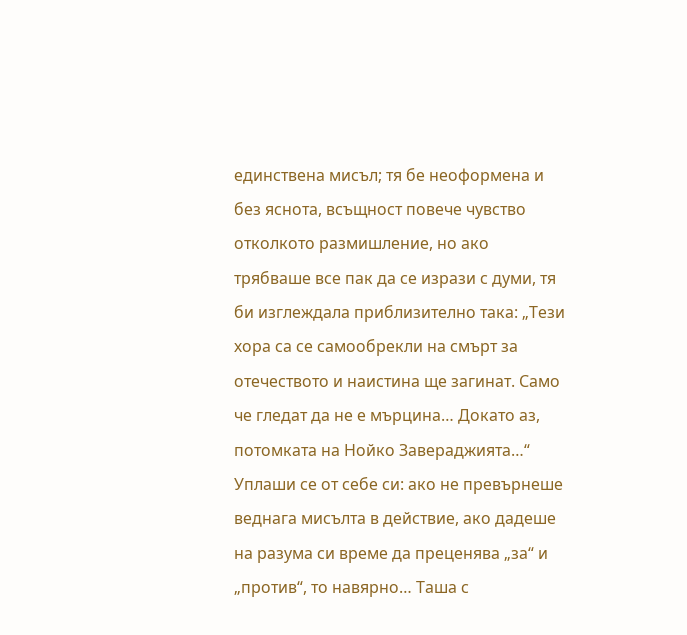единствена мисъл; тя бе неоформена и без яснота, всъщност повече чувство отколкото размишление, но ако трябваше все пак да се изрази с думи, тя би изглеждала приблизително така: „Тези хора са се самообрекли на смърт за отечеството и наистина ще загинат. Само че гледат да не е мърцина… Докато аз, потомката на Нойко Завераджията…“ Уплаши се от себе си: ако не превърнеше веднага мисълта в действие, ако дадеше на разума си време да преценява „за“ и „против“, то навярно… Таша с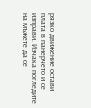рязко движение остави плата в панерчето и се изправи. Изчака погледите на мъжете да се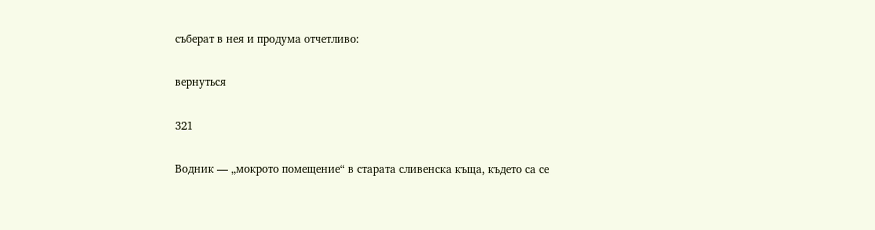съберат в нея и продума отчетливо:

вернуться

321

Водник — „мокрото помещение“ в старата сливенска къща, където са се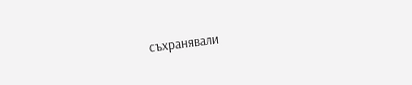съхранявали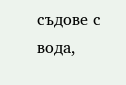съдове с вода,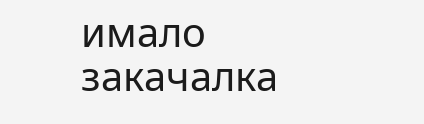имало закачалка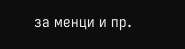за менци и пр.